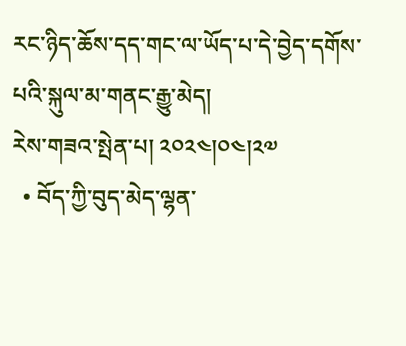རང་ཉིད་ཆོས་དད་གང་ལ་ཡོད་པ་དེ་བྱེད་དགོས་པའི་སྐུལ་མ་གནང་རྒྱུ་མེད།
རེས་གཟའ་སྤེན་པ། ༢༠༢༤།༠༤།༢༧
  • བོད་ཀྱི་བུད་མེད་ལྷན་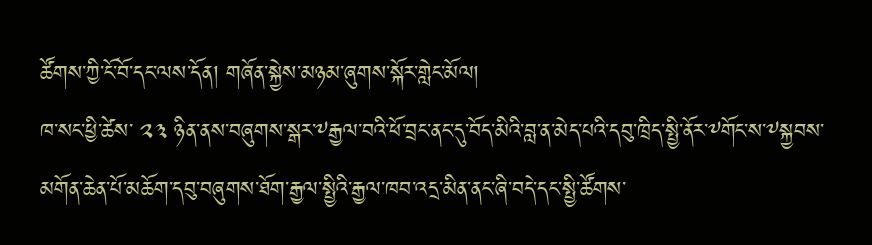ཚོགས་ཀྱི་ངོ་བོ་དང་ལས་དོན། གཞོན་སྐྱེས་མཉམ་ཞུགས་སྐོར་གླེང་མོལ།
ཁ་སང་ཕྱི་ཚེས་ ༢༣ ཉིན་ནས་བཞུགས་སྒར་༸རྒྱལ་བའི་ཕོ་བྲང་ནང་དུ་བོད་མིའི་བླ་ན་མེད་པའི་དབུ་ཁྲིད་སྤྱི་ནོར་༸གོང་ས་༸སྐྱབས་མགོན་ཆེན་པོ་མཆོག་དབུ་བཞུགས་ཐོག་རྒྱལ་སྤྱིའི་རྒྱལ་ཁབ་འདྲ་མིན་ནང་ཞི་བདེ་དང་སྤྱི་ཚོགས་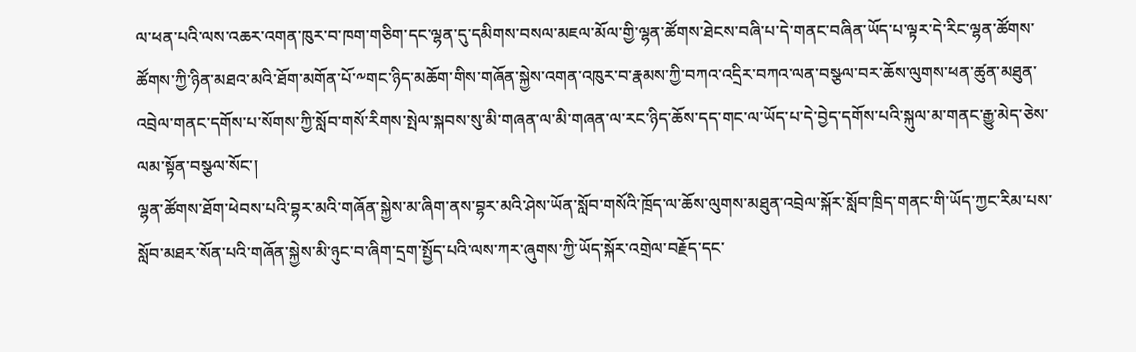ལ་ཕན་པའི་ལས་འཆར་འགན་ཁུར་བ་ཁག་གཅིག་དང་ལྷན་དུ་དམིགས་བསལ་མཇལ་མོལ་གྱི་ལྷན་ཚོགས་ཐེངས་བཞི་པ་དེ་གནང་བཞིན་ཡོད་པ་ལྟར་དེ་རིང་ལྷན་ཚོགས་ཚོགས་ཀྱི་ཉིན་མཐའ་མའི་ཐོག་མགོན་པོ་༸གང་ཉིད་མཆོག་གིས་གཞོན་སྐྱེས་འགན་འཁུར་བ་རྣམས་ཀྱི་བཀའ་འདྲིར་བཀའ་ལན་བསྩལ་བར་ཆོས་ལུགས་ཕན་ཚུན་མཐུན་འབྲེལ་གནང་དགོས་པ་སོགས་ཀྱི་སློབ་གསོ་རིགས་སྤེལ་སྐབས་སུ་མི་གཞན་ལ་མི་གཞན་ལ་རང་ཉིད་ཆོས་དད་གང་ལ་ཡོད་པ་དེ་བྱེད་དགོས་པའི་སྐུལ་མ་གནང་རྒྱུ་མེད་ཅེས་ལམ་སྟོན་བསྩལ་སོང་།
ལྷན་ཚོགས་ཐོག་ཕེབས་པའི་བྷར་མའི་གཞོན་སྐྱེས་མ་ཞིག་ནས་བྷར་མའི་ཤེས་ཡོན་སློབ་གསོའི་ཁྲོད་ལ་ཆོས་ལུགས་མཐུན་འབྲེལ་སྐོར་སློབ་ཁྲིད་གནང་གི་ཡོད་ཀྱང་རིམ་པས་སློབ་མཐར་སོན་པའི་གཞོན་སྐྱེས་མི་ཉུང་བ་ཞིག་དྲག་སྤྱོད་པའི་ལས་ཀར་ཞུགས་ཀྱི་ཡོད་སྐོར་འགྲེལ་བརྗོད་དང་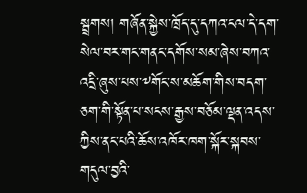སྦྲགས། གཞོན་སྐྱེས་ཁྲོད་དུ་དཀའ་ངལ་དེ་དག་སེལ་བར་གང་གནང་དགོས་སམ་ཞེས་བཀའ་འདྲི་ཞུས་པས་༸གོང་ས་མཆོག་གིས་བདག་ཅག་གི་སྟོན་པ་སངས་རྒྱས་བཅོམ་ལྡན་འདས་ཀྱིས་ནང་པའི་ཆོས་འཁོར་ཁག་སྐོར་སྐབས་གདུལ་བྱའི་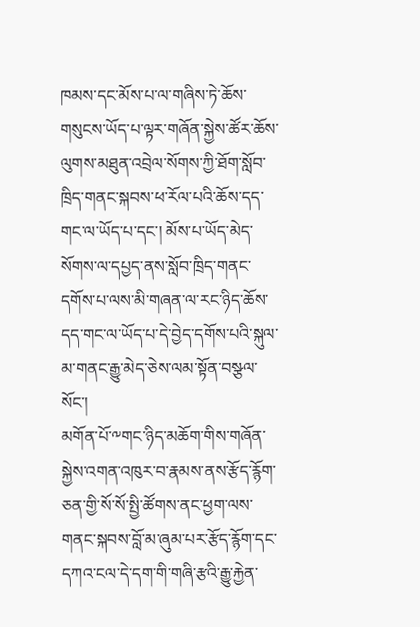ཁམས་དང་མོས་པ་ལ་གཞིས་ཏེ་ཆོས་གསུངས་ཡོད་པ་ལྟར་གཞོན་སྐྱེས་ཚོར་ཆོས་ལུགས་མཐུན་འབྲེལ་སོགས་ཀྱི་ཐོག་སློབ་ཁྲིད་གནང་སྐབས་ཕ་རོལ་པའི་ཆོས་དད་གང་ལ་ཡོད་པ་དང་། མོས་པ་ཡོད་མེད་སོགས་ལ་དཔྱད་ནས་སློབ་ཁྲིད་གནང་དགོས་པ་ལས་མི་གཞན་ལ་རང་ཉིད་ཆོས་དད་གང་ལ་ཡོད་པ་དེ་བྱེད་དགོས་པའི་སྐུལ་མ་གནང་རྒྱུ་མེད་ཅེས་ལམ་སྟོན་བསྩལ་སོང་།
མགོན་པོ་༸གང་ཉིད་མཆོག་གིས་གཞོན་སྐྱེས་འགན་འཁུར་བ་རྣམས་ནས་རྩོད་རྙོག་ཅན་གྱི་སོ་སོ་སྤྱི་ཚོགས་ནང་ཕྱག་ལས་གནང་སྐབས་བློ་མ་ཞུམ་པར་རྩོད་རྙོག་དང་དཀའ་ངལ་དེ་དག་གི་གཞི་རྩའི་རྒྱུ་རྐྱེན་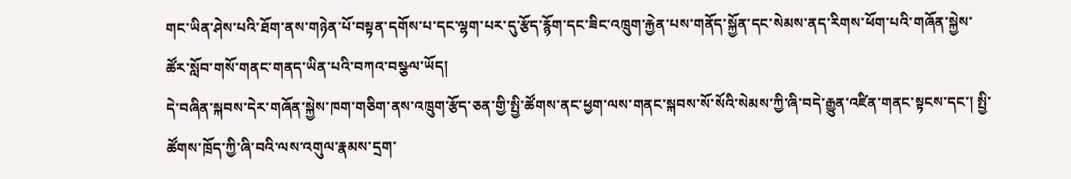གང་ཡིན་ཤེས་པའི་ཐོག་ནས་གཉེན་པོ་བསྟན་དགོས་པ་དང་ལྷག་པར་དུ་རྩོད་རྙོག་དང་ཟིང་འཁྲུག་རྐྱེན་པས་གནོད་སྐྱོན་དང་སེམས་ནད་རིགས་ཕོག་པའི་གཞོན་སྐྱེས་ཚོར་སློབ་གསོ་གནང་གནད་ཡིན་པའི་བཀའ་བསྩལ་ཡོད།
དེ་བཞིན་སྐབས་དེར་གཞོན་སྐྱེས་ཁག་གཅིག་ནས་འཁྲུག་རྩོད་ཅན་གྱི་སྤྱི་ཚོགས་ནང་ཕྱག་ལས་གནང་སྐབས་སོ་སོའི་སེམས་ཀྱི་ཞི་བདེ་རྒྱུན་འཛིན་གནང་སྟངས་དང་། སྤྱི་ཚོགས་ཁྲོད་ཀྱི་ཞི་བའི་ལས་འགུལ་རྣམས་དྲག་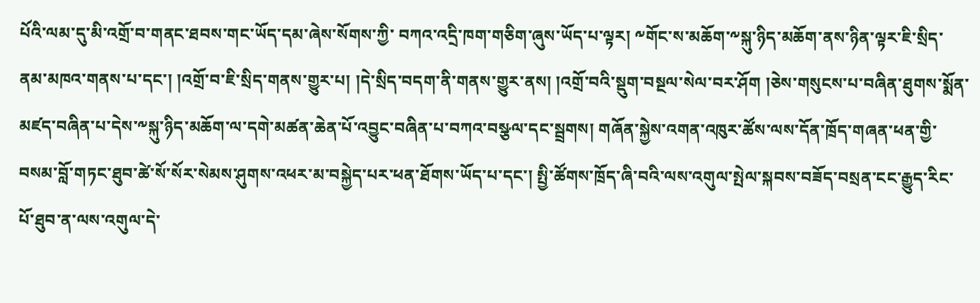པོའི་ལམ་དུ་མི་འགྲོ་བ་གནང་ཐབས་གང་ཡོད་དམ་ཞེས་སོགས་ཀྱི་ བཀའ་འདྲི་ཁག་གཅིག་ཞུས་ཡོད་པ་ལྟར། ༸གོང་ས་མཆོག་༸སྐུ་ཉིད་མཆོག་ནས་ཉིན་ལྟར་ཇི་སྲིད་ནམ་མཁའ་གནས་པ་དང་། །འགྲོ་བ་ཇི་སྲིད་གནས་གྱུར་པ། །དེ་སྲིད་བདག་ནི་གནས་གྱུར་ནས། །འགྲོ་བའི་སྡུག་བསྔལ་སེལ་བར་ཤོག །ཅེས་གསུངས་པ་བཞིན་ཐུགས་སྨོན་མཛད་བཞིན་པ་དེས་༸སྐུ་ཉིད་མཆོག་ལ་དགེ་མཚན་ཆེན་པོ་འབྱུང་བཞིན་པ་བཀའ་བསྩལ་དང་སྦྲགས། གཞོན་སྐྱེས་འགན་འཁུར་ཚོས་ལས་དོན་ཁྲོད་གཞན་ཕན་གྱི་བསམ་བློ་གཏང་ཐུབ་ཚེ་སོ་སོར་སེམས་ཤུགས་འཕར་མ་བསྐྱེད་པར་ཕན་ཐོགས་ཡོད་པ་དང་། སྤྱི་ཚོགས་ཁྲོད་ཞི་བའི་ལས་འགུལ་སྤེལ་སྐབས་བཟོད་བསྲན་ངང་རྒྱུད་རིང་པོ་ཐུབ་ན་ལས་འགུལ་དེ་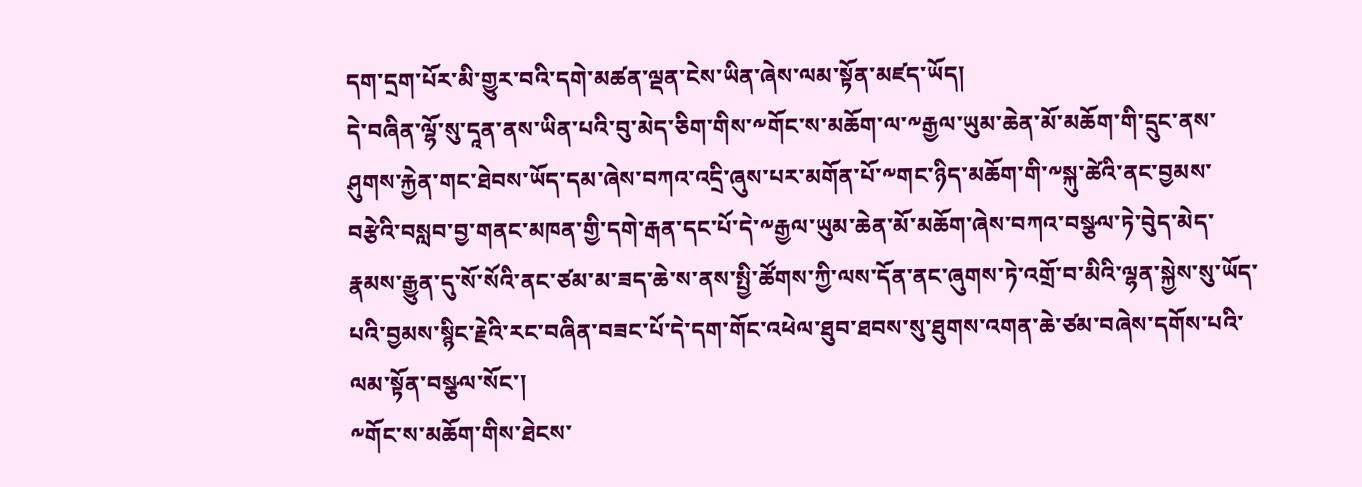དག་དྲག་པོར་མི་གྱུར་བའི་དགེ་མཚན་ལྡན་ངེས་ཡིན་ཞེས་ལམ་སྟོན་མཛད་ཡོད།
དེ་བཞིན་ལྷོ་སུ་དཱན་ནས་ཡིན་པའི་བུ་མེད་ཅིག་གིས་༸གོང་ས་མཆོག་ལ་༸རྒྱལ་ཡུམ་ཆེན་མོ་མཆོག་གི་དྲུང་ནས་ཤུགས་རྐྱེན་གང་ཐེབས་ཡོད་དམ་ཞེས་བཀའ་འདྲི་ཞུས་པར་མགོན་པོ་༸གང་ཉིད་མཆོག་གི་༸སྐུ་ཚེའི་ནང་བྱམས་བརྩེའི་བསླབ་བྱ་གནང་མཁན་གྱི་དགེ་རྒན་དང་པོ་དེ་༸རྒྱལ་ཡུམ་ཆེན་མོ་མཆོག་ཞེས་བཀའ་བསྩལ་ཏེ་བེུད་མེད་རྣམས་རྒྱུན་དུ་སོ་སོའི་ནང་ཙམ་མ་ཟད་ཆེ་ས་ནས་སྤྱི་ཚོགས་ཀྱི་ལས་དོན་ནང་ཞུགས་ཏེ་འགྲོ་བ་མིའི་ལྷན་སྐྱེས་སུ་ཡོད་པའི་བྱམས་སྙིང་རྗེའི་རང་བཞིན་བཟང་པོ་དེ་དག་གོང་འཕེལ་ཐུབ་ཐབས་སུ་ཐུགས་འགན་ཆེ་ཙམ་བཞེས་དགོས་པའི་ལམ་སྟོན་བསྩལ་སོང་།
༸གོང་ས་མཆོག་གིས་ཐེངས་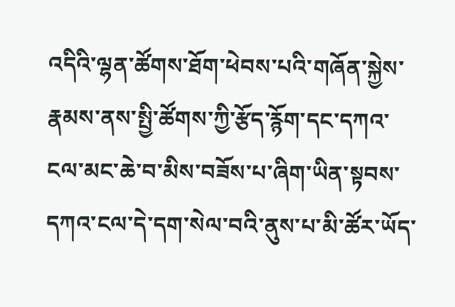འདིའི་ལྷན་ཚོགས་ཐོག་ཕེབས་པའི་གཞོན་སྐྱེས་རྣམས་ནས་སྤྱི་ཚོགས་ཀྱི་རྩོད་རྙོག་དང་དཀའ་ངལ་མང་ཆེ་བ་མིས་བཟོས་པ་ཞིག་ཡིན་སྟབས་དཀའ་ངལ་དེ་དག་སེལ་བའི་ནུས་པ་མི་ཚོར་ཡོད་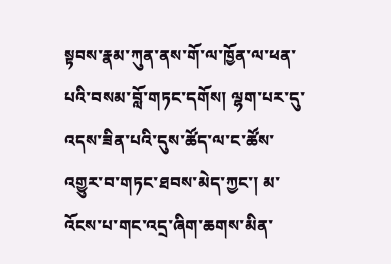སྟབས་རྣམ་ཀུན་ནས་གོ་ལ་ཁྱོན་ལ་ཕན་པའི་བསམ་བློ་གཏང་དགོས། ལྷག་པར་དུ་འདས་ཟིན་པའི་དུས་ཚོད་ལ་ང་ཚོས་འགྱུར་བ་གཏང་ཐབས་མེད་ཀྱང་། མ་འོངས་པ་གང་འདྲ་ཞིག་ཆགས་མིན་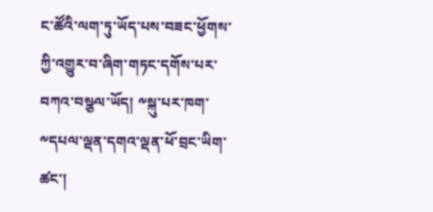ང་ཚོའི་ལག་ཏུ་ཡོད་པས་བཟང་ཕྱོགས་ཀྱི་འགྱུར་བ་ཞིག་གཏང་དགོས་པར་བཀའ་བསྩལ་ཡོད། ༸སྐུ་པར་ཁག་༸དཔལ་ལྡན་དགའ་ལྡན་ཕོ་བྲང་ཡིག་ཚང་།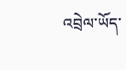འབྲེལ་ཡོད་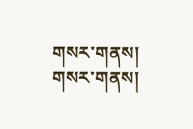གསར་གནས།
གསར་གནས།